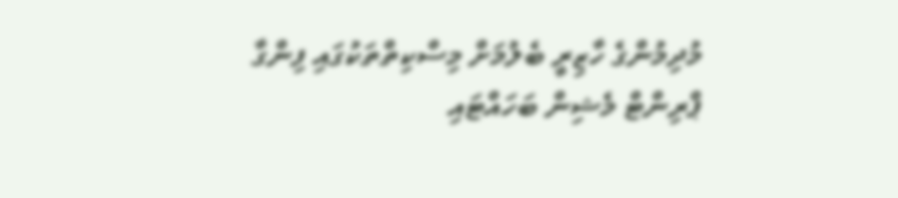މުދިމުންގެ ހާޒިރީ ބެލުމަށް މިސްކިތްތަކުގައި ފިންގާ ޕްރިންޓް މެޝިން ބަހައްޓައި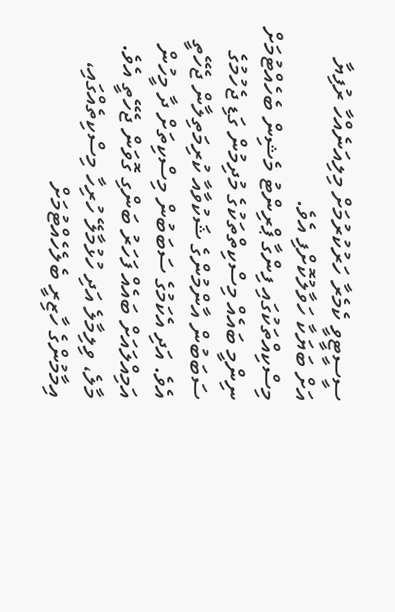ސީސީޓީވީ ކެމެރާ ހަރުކުރުމަށް މިލިއަނެއްހާ ރުފިޔާ އަށް ބަޔަކާ ހަވާލުކޮށްފި އެވެ.
މިސްކިއްތަކުގައި ފިންގާ ޕްރިންޓު މެޝިން ބެހެއްޓުމަށް ނިންމީ ބައެއް މިސްކިތްތަކުގެ މުދިމުން ގަޑި ޖެހުމުގެ ސަބަބުން އާންމުންގެ ޝަކުވާއާ ކުރިމަތިލާން ޖެހޭތީ އެވެ. އަދި އެކަމުގެ ސަބަބުން މިސްކިތަށް ދާ މީހުން އަމިއްލައަށް ބައެއް ފަހަރު ބަންގި ގޮވަން ޖެހޭތީ އެވެ.
މާލެ، ވިލިމާލެ އަދި ހުޅުމާލޭ ހުރިހާ މިސްކިތެއްގައި، އިމާމުންގެ ހާޒިރީ ބެލެހެއްޓުމަށް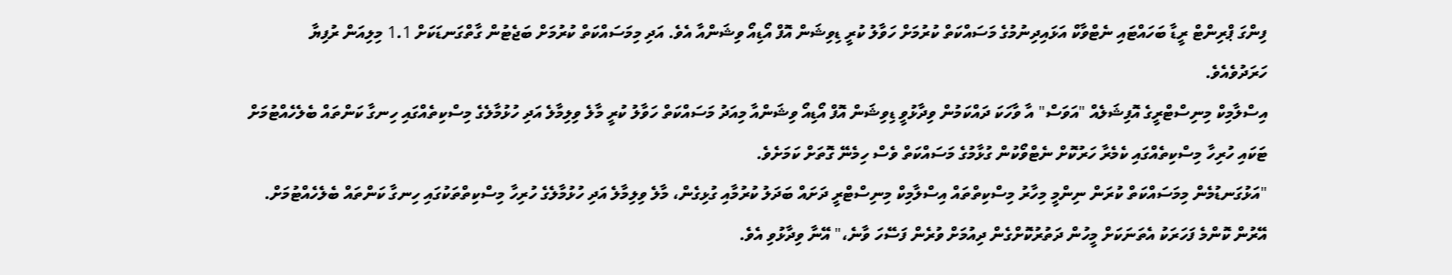ފިންގަ ޕްރިންޓް ރީޑާ ބަހައްޓައި ނެޓްވާކް އަޅައިދިނުމުގެ މަސައްކަތް ކުރުމަށް ހަވާލު ކުރީ ޑިވިޝަން އޮފް އޯޑިއޯ ވިޝަންއާ އެވެ. އަދި މިމަސައްކަތް ކުރުމަށް ބަޖެޓުން ގާތްގަނޑަކަށް 1.1 މިލިއަން ރުފިޔާ ހަރަދުވެއެވެ.
އިސްލާމިކް މިނިސްޓްރީގެ އޮފިޝަލެއް "އަވަސް" އާ ވާހަކަ ދައްކަމުން ވިދާޅުވީ ޑިވިޝަން އޮފް އޯޑިއޯ ވިޝަންއާ މިއަދު މަސައްކަތް ހަވާލު ކުރީ މާލެ ވިލިމާލެ އަދި ހުޅުމާލެގެ މިސްކިތެއްގައި ހިނގާ ކަންތައް ބެލެހެއްޓުމަށް ޓަކައި ހުރިހާ މިސްކިތެއްގައި ކެމެރާ ހަރުކޮށް ނެޓްވޯކުން ގުޅާމުގެ މަސައްކަތް ވެސް ހިމެނޭ ގޮތަށް ކަމަށެވެ.
"އަޅުގަނޑުމެން މިމަސައްކަތް ކުރަން ނިންމީ މިހާރު މިސްކިތްތައް އިސްލާމިކް މިނިސްޓްރީ ދަށައް ބަދަލު ކުރުމާއި ގުޅިގެން، މާލެ ވިލިމާލެ އަދި ހުޅުމާލެގެ ހުރިހާ މިސްކިތްތަކުގައި ހިނގާ ކަންތައް ބެލެހެއްޓުމަށް. އޭރުން ކޮންމެ ފަހަރަކު އެތަނަކަށް މީހުން ދަތުރުކޮށްގެން ދިއުމަށް ވުރެން ފަސޭހަ ވާނެ،" އޭނާ ވިދާޅުވި އެވެ.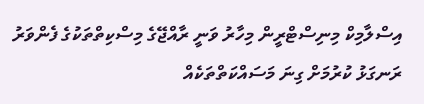އިސްލާމިކް މިނިސްޓްރީން މިހާރު ވަނީ ރާއްޖޭގެ މިސްކިތްތަކުގެ ފެންވަރު ރަނގަޅު ކުރުމަށް ގިނަ މަސައްކަތްތަކެއް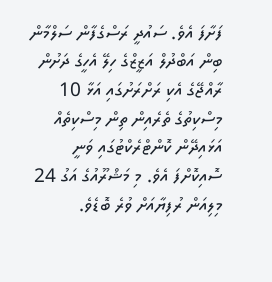ފަށާފަ އެވެ. ސައުދީ ރަސްގެފާން ސަލްމާން ބިން އަބްދުލް އަޒީޒްގެ ހިލޭ އެހީގެ ދަށުން ރާއްޖޭގެ އެކި ރަށްރަށުގައި އަޅާ 10 މިސްކިތުގެ ތެރެއިން ތިން މިސްކިތެއް އަޅައިދޭން ކޮންޓްރެކްޓުގައި ވަނީ ސޮއިކޮށްފަ އެވެ. މި މަޝްރޫއުގެ އަގު 24 މިލިއަން ރުފިޔާއަށް ވުރެ ބޮޑެވެ.